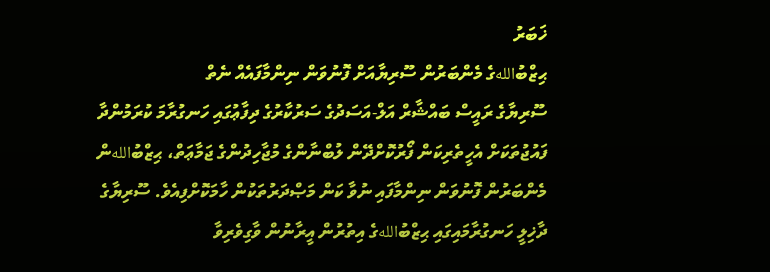ޚަބަރު
ޙިޒްބުاللهގެ މެންބަރުން ސޫރިޔާއަށް ފޮނުވަން ނިންމާފައެއް ނެތް
ސޫރިޔާގެ ރައީސް ބައްޝާރް އަލް-އަސަދުގެ ސަރުކާރުގެ ދިފާޢުގައި ހަނގުރާމަ ކުރަމުންދާ ފައުޖުތަކަށް އެހީތެރިކަން ފޯރުކޮށްދޭން ލުބްނާންގެ މުޖާހިދުންގެ ޖަމާޢަތް، ޙިޒްބުاللهން މެންބަރުން ފޮނުވަން ނިންމާފައި ނުވާ ކަން މަޞްދަރުތަކުން ހާމަކޮށްފިއެވެ. ސޫރިޔާގެ ދާޚިލީ ހަނގުރާމައިގައި ޙިޒްބުاللهގެ އިތުރުން އީރާނުން ވާގިވެރިވާ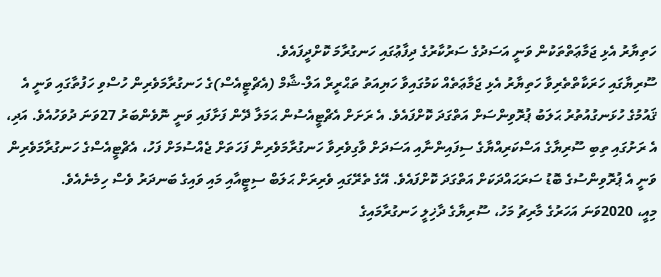ހަތިޔާރު އެޅި ޖަމާޢަތްތަކުން ވަނީ އަސަދުގެ ސަރުކާރުގެ ދިފާޢުގައި ހަނގުރާމަ ކޮށްދީފައެވެ.
ސޫރިޔާގައި ހަރަކާތްތެރިވާ ހަތިޔާރު އެޅި ޖަމާޢަތެއް ކަމުގައިވާ ހަޔިއަތު ތަޙްރީރް އަލް-ޝާމް (އެޗްޓީއެސް)ގެ ހަނގުރާމަވެރިން ހުސްވި ހަފުތާގައި ވަނީ އެ ޤައުމުގެ ހުޅަނގުއުތުރު ޙަލަބު ޕުރޮވިންސަށް އަތްގަދަ ކޮށްފައެވެ. އެ ރަށަށް އެޗްޓީއެސުން ޙަމަލާ ދޭން ފަށާފައި ވަނީ ނޮވެންބަރު 27ވަނަ ދުވަހުއެވެ. އަދި، އެ ރަށުގައި ތިބި ސޫރިޔާގެ އަސްކަރިއްޔާގެ ސިފައިންނާއި އަސަދަށް ވާގިވެރިވާ ހަނގުރާމަވެރިން ފަހަތަށް ޖެއްސުމަށް ފަހު، އެޗްޓީއެސްގެ ހަނގުރާމަވެރިން ވަނީ އެ ޕުރޮވިންސުގެ ބޮޑު ސަރަޙައްދަކަށް އަތްގަދަ ކޮށްފައެވެ. އޭގެ ތެރޭގައި ވެރިރަށް ޙަލަބް ސިޓީއާއި މައި ވައިގެ ބަނދަރު ވެސް ހިމެނެއެވެ.
މިއީ، 2020ވަނަ އަހަރުގެ މާރިޗު މަހު، ސޫރިޔާގެ ދާޚިލީ ހަނގުރާމައިގެ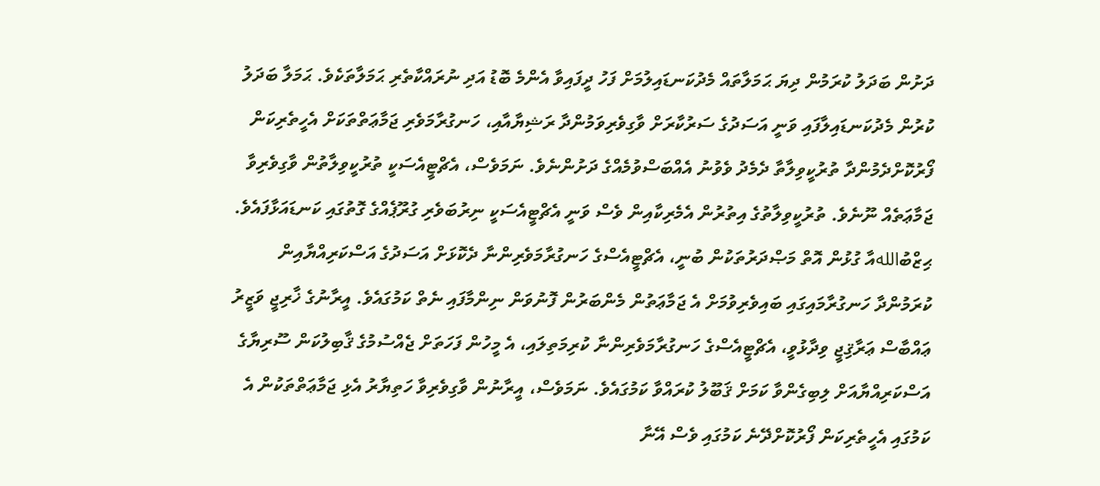ދަށުން ބަދަލު ކުރަމުން ދިޔަ ޙަމަލާތައް މެދުކަނޑައިލުމަށް ފަހު ދީފައިވާ އެންމެ ބޮޑު އަދި ނުރައްކާތެރި ޙަމަލާތަކެވެ. ޙަމަލާ ބަދަލު ކުރުން މެދުކަނޑައިލާފައި ވަނީ އަސަދުގެ ސަރުކާރަށް ވާގިވެރިވަމުންދާ ރަޝިޔާއާއި، ހަނގުރާމަވެރި ޖަމާޢަތްތަކަށް އެހީތެރިކަން ފޯރުކޮށްދެމުންދާ ތުރުކީވިލާތާ ދެމެދު ވެވުނު އެއްބަސްވުމެއްގެ ދަށުންނެވެ. ނަމަވެސް، އެޗްޓީއެސަކީ ތުރުކީވިލާތުން ވާގިވެރިވާ ޖަމާޢަތެއް ނޫނެވެ. ތުރުކީވިލާތުގެ އިތުރުން އެމެރިކާއިން ވެސް ވަނީ އެޗްޓީއެސަކީ ނިރުބަވެރި ގުރޫޕެއްގެ ގޮތުގައި ކަނޑައަޅާފައެވެ.
ޙިޒްބުاللهއާ ގުޅުން އޮތް މަޞްދަރުތަކުން ބުނީ، އެޗްޓީއެސްގެ ހަނގުރާމަވެރިންނާ ދެކޮޅަށް އަސަދުގެ އަސްކަރިއްޔާއިން ކުރަމުންދާ ހަނގުރާމައިގައި ބައިވެރިވުމަށް އެ ޖަމާޢަތުން މެންބަރުން ފޮނުވަން ނިންމާފައި ނެތް ކަމުގައެވެ. އީރާނުގެ ޚާރިޖީ ވަޒީރު ޢައްބާސް ޢަރާޤިޖީ ވިދާޅުވީ، އެޗްޓީއެސްގެ ހަނގުރާމަވެރިންނާ ކުރިމަތިލައި، އެ މީހުން ފަހަތަށް ޖެއްސުމުގެ ޤާބިލުކަން ސޫރިޔާގެ އަސްކަރިއްޔާއަށް ލިބިގެންވާ ކަމަށް ޤަބޫލު ކުރައްވާ ކަމުގައެވެ. ނަމަވެސް، އީރާނުން ވާގިވެރިވާ ހަތިޔާރު އެޅި ޖަމާޢަތްތަކުން އެ ކަމުގައި އެހީތެރިކަން ފޯރުކޮށްދޭނެ ކަމުގައި ވެސް އޭނާ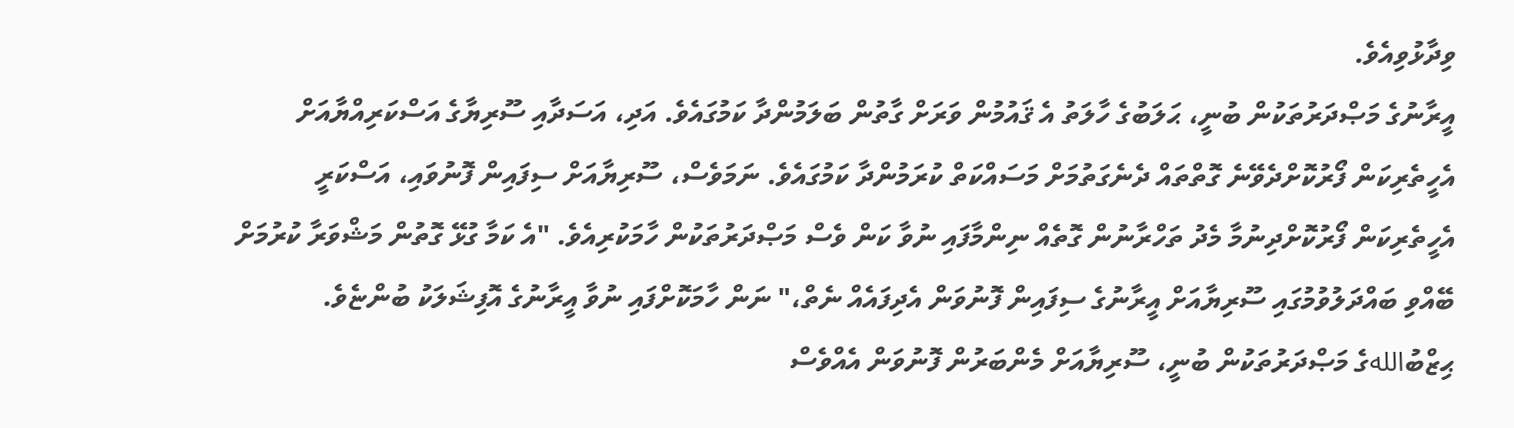ވިދާޅުވިއެވެ.
އީރާނުގެ މަޞްދަރުތަކުން ބުނީ، ޙަލަބުގެ ހާލަތު އެ ޤައުމުން ވަރަށް ގާތުން ބަލަމުންދާ ކަމުގައެވެ. އަދި، އަސަދާއި ސޫރިޔާގެ އަސްކަރިއްޔާއަށް އެހީތެރިކަން ފޯރުކޮށްދެވޭނެ ގޮތްތައް ދެނެގަތުމަށް މަސައްކަތް ކުރަމުންދާ ކަމުގައެވެ. ނަމަވެސް، ސޫރިޔާއަށް ސިފައިން ފޮނުވައި، އަސްކަރީ އެހީތެރިކަން ފޯރުކޮށްދިނުމާ މެދު ތަހްރާނުން ގޮތެއް ނިންމާފައި ނުވާ ކަން ވެސް މަޞްދަރުތަކުން ހާމަކުރިއެވެ. "އެ ކަމާ ގުޅޭ ގޮތުން މަޝްވަރާ ކުރުމަށް ބޭއްވި ބައްދަލުވުމުގައި ސޫރިޔާއަށް އީރާނުގެ ސިފައިން ފޮނުވަން އެދިފައެއް ނެތް،" ނަން ހާމަކޮށްފައި ނުވާ އީރާނުގެ އޮފިޝަލަކު ބުންޏެވެ.
ޙިޒްބުاللهގެ މަޞްދަރުތަކުން ބުނީ، ސޫރިޔާއަށް މެންބަރުން ފޮނުވަން އެއްވެސް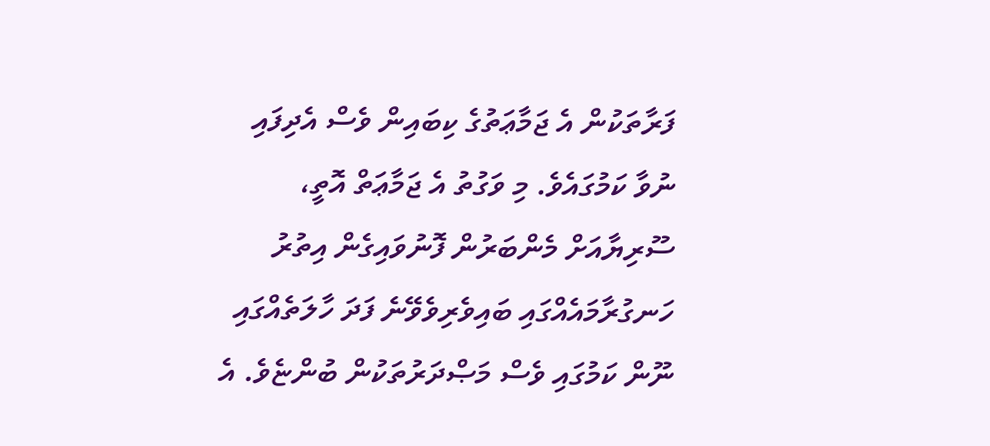ފަރާތަކުން އެ ޖަމާޢަތުގެ ކިބައިން ވެސް އެދިފައި ނުވާ ކަމުގައެވެ. މި ވަގުތު އެ ޖަމާޢަތް އޮތީ، ސޫރިޔާއަށް މެންބަރުން ފޮނުވައިގެން އިތުރު ހަނގުރާމައެއްގައި ބައިވެރިވެވޭނެ ފަދަ ހާލަތެއްގައި ނޫން ކަމުގައި ވެސް މަޞްދަރުތަކުން ބުންޏެވެ. އެ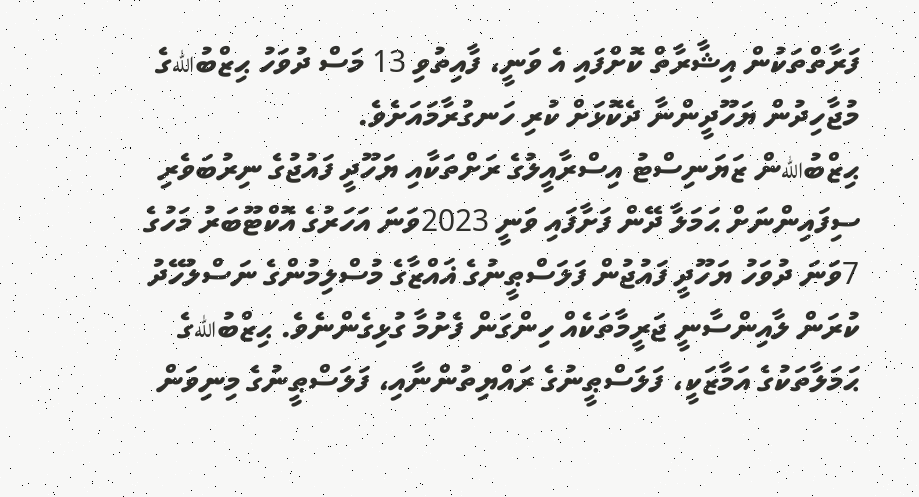ފަރާތްތަކުން އިޝާރާތް ކޮށްފައި އެ ވަނީ، ފާއިތުވި 13 މަސް ދުވަހު ޙިޒްބުاللهގެ މުޖާހިދުން ޔަހޫދީންނާ ދެކޮޅަށް ކުރި ހަނގުރާމައަށެވެ.
ޙިޒްބުاللهން ޒަޔަނިސްޓު އިސްރާއީލުގެ ރަށްތަކާއި ޔަހޫދީ ފައުޖުގެ ނިރުބަވެރި ސިފައިންނަށް ޙަމަލާ ދޭން ފަށާފައި ވަނީ 2023ވަނަ އަހަރުގެ އޮކްޓޫބަރު މަހުގެ 7ވަނަ ދުވަހު ޔަހޫދީ ފައުޖުން ފަލަސްޠީނުގެ ޣައްޒާގެ މުސްލިމުންގެ ނަސްލުހޭދު ކުރަން ލާއިންސާނީ ޖަރީމާތަކެއް ހިންގަން ފެށުމާ ގުޅިގެންނެވެ. ޙިޒްބުاللهގެ ޙަމަލާތަކުގެ އަމާޒަކީ، ފަލަސްޠީނުގެ ރައްޔިތުންނާއި، ފަލަސްޠީނުގެ މިނިވަން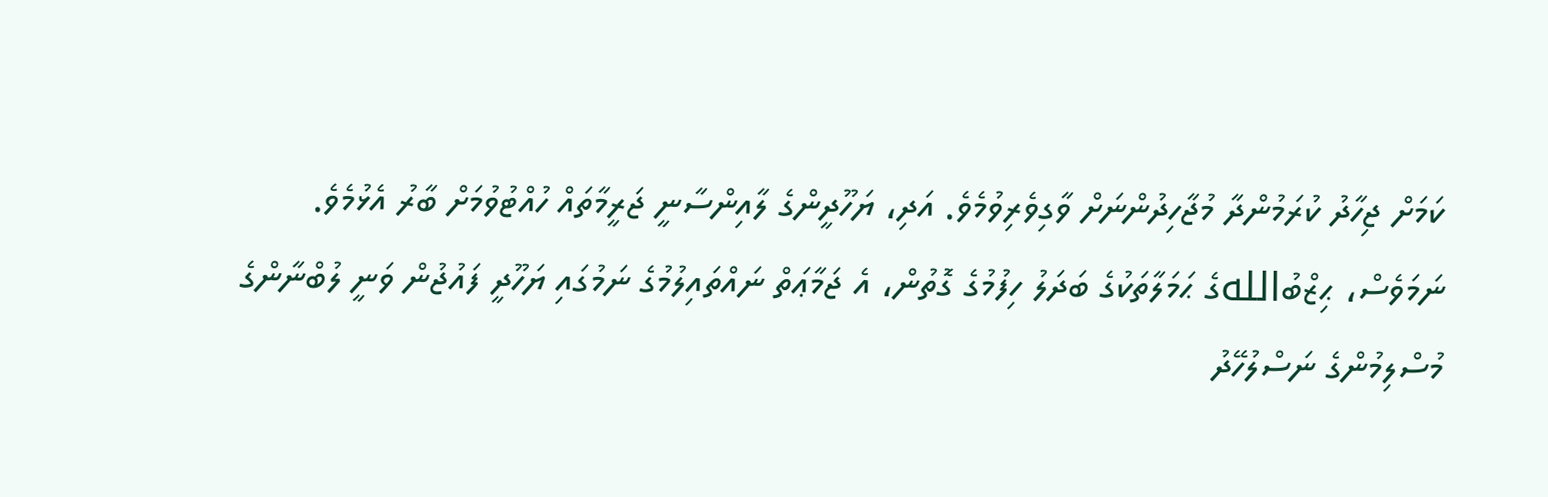ކަމަށް ޖިހާދު ކުރަމުންދާ މުޖާހިދުންނަށް ވާގިވެރިވުމެވެ. އަދި، ޔަހޫދީންގެ ލާއިންސާނީ ޖަރީމާތައް ހުއްޓުވުމަށް ބާރު އެޅުމެވެ.
ނަމަވެސް، ޙިޒްބުاللهގެ ޙަމަލާތަކުގެ ބަދަލު ހިފުމުގެ ގޮތުން، އެ ޖަމާޢަތް ނައްތައިލުމުގެ ނަމުގައި ޔަހޫދީ ފައުޖުން ވަނީ ލުބްނާންގެ މުސްލިމުންގެ ނަސްލުހޭދު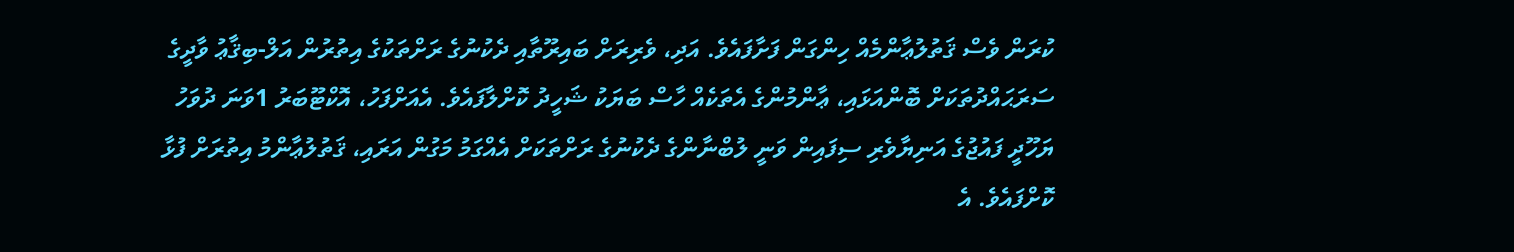ކުރަން ވެސް ޤަތުލުޢާންމެއް ހިންގަން ފަށާފައެވެ. އަދި، ވެރިރަށް ބައިރޫތާއި ދެކުނުގެ ރަށްތަކުގެ އިތުރުން އަލް-ބިޤާޢު ވާދީގެ ސަރަޙައްދުތަކަށް ބޮންއަޅައި، ޢާންމުންގެ އެތަކެއް ހާސް ބަޔަކު ޝަހީދު ކޮށްލާފައެވެ. އެއަށްފަހު، އޮކްޓޫބަރު 1ވަނަ ދުވަހު ޔަހޫދީ ފައުޖުގެ އަނިޔާވެރި ސިފައިން ވަނީ ލުބްނާންގެ ދެކުނުގެ ރަށްތަކަށް އެއްގަމު މަގުން އަރައި، ޤަތުލުޢާންމު އިތުރަށް ފުޅާ ކޮށްފައެވެ. އެ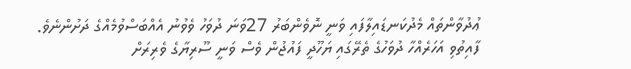ޢުދުވާންތައް މެދުކަނޑައިލާފައި ވަނީ ނޮވެންބަރު 27ވަނަ ދުވަހު ވެވުނު އެއްބަސްވުމެއްގެ ދަށުންނެވެ.
ފާއިތުވި އަހަރެއްހާ ދުވަހުގެ ތެރޭގައި ޔަހޫދީ ފައުޖުން ވެސް ވަނީ ސޫރިޔާގެ ވެރިރަށް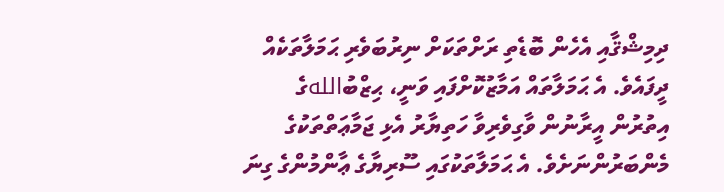ދިމިޝްޤާއި އެހެން ބޮޑެތި ރަށްތަކަށް ނިރުބަވެރި ޙަމަލާތަކެއް ދީފައެވެ. އެ ޙަމަލާތައް އަމާޒުކޮށްފައި ވަނީ، ޙިޒްބުاللهގެ އިތުރުން އީރާނުން ވާގިވެރިވާ ހަތިޔާރު އެޅި ޖަމާޢަތްތަކުގެ މެންބަރުންނަށެވެ. އެ ޙަމަލާތަކުގައި ސޫރިޔާގެ ޢާންމުންގެ ގިނަ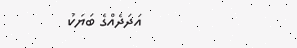އަދަދެއްގެ ބަޔަކު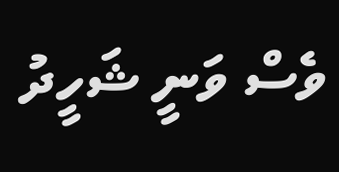ވެސް ވަނީ ޝަހީދު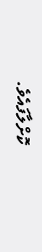ކޮށްލާފައެވެ.